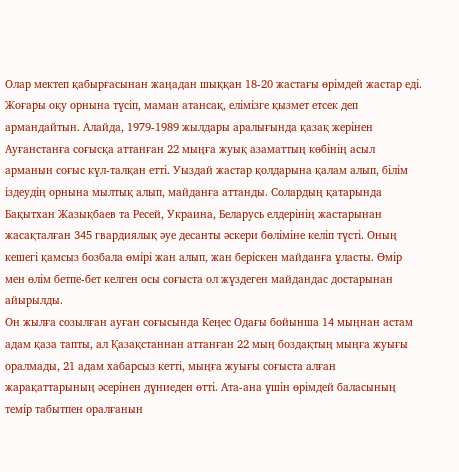Олар мектеп қабырғасынан жаңадан шыққан 18-20 жастағы өрімдей жастар еді. Жоғары оқу орнына түсіп, маман атансақ, елімізге қызмет етсек деп армандайтын. Алайда, 1979-1989 жылдары аралығында қазақ жерінен Ауғанстанға соғысқа аттанған 22 мыңға жуық азаматтың көбінің асыл арманын соғыс күл-талқан етті. Уыздай жастар қолдарына қалам алып, білім іздеудің орнына мылтық алып, майданға аттанды. Солардың қатарында Бақытхан Жазықбаев та Ресей, Украина, Беларусь елдерінің жастарынан жасақталған 345 гвардиялық әуе десанты әскери бөліміне келіп түсті. Оның кешегі қамсыз бозбала өмірі жан алып, жан беріскен майданға ұласты. Өмір мен өлім бетпе-бет келген осы соғыста ол жүздеген майдандас достарынан айырылды.
Он жылға созылған ауған соғысында Кеңес Одағы бойынша 14 мыңнан астам адам қаза тапты, ал Қазақстаннан аттанған 22 мың боздақтың мыңға жуығы оралмады, 21 адам хабарсыз кетті, мыңға жуығы соғыста алған жарақаттарының әсерінен дүниеден өтті. Ата-ана үшін өрімдей баласының темір табытпен оралғанын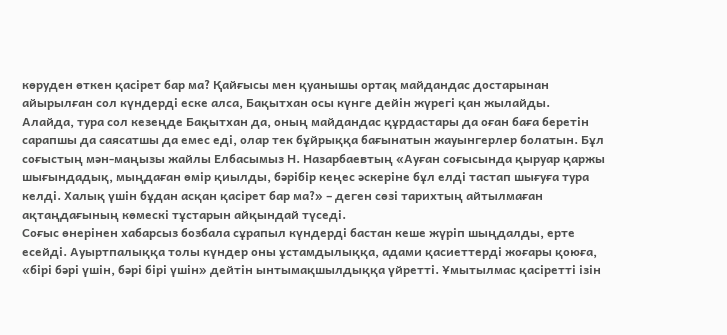көруден өткен қасірет бар ма? Қайғысы мен қуанышы ортақ майдандас достарынан айырылған сол күндерді еске алса, Бақытхан осы күнге дейін жүрегі қан жылайды.
Алайда, тура сол кезеңде Бақытхан да, оның майдандас құрдастары да оған баға беретін сарапшы да саясатшы да емес еді, олар тек бұйрыққа бағынатын жауынгерлер болатын. Бұл соғыстың мән-маңызы жайлы Елбасымыз Н. Назарбаевтың «Ауған соғысында қыруар қаржы шығындадық, мыңдаған өмір қиылды, бәрібір кеңес әскеріне бұл елді тастап шығуға тура келді. Халық үшін бұдан асқан қасірет бар ма?» – деген сөзі тарихтың айтылмаған ақтаңдағының көмескі тұстарын айқындай түседі.
Соғыс өнерінен хабарсыз бозбала сұрапыл күндерді бастан кеше жүріп шыңдалды, ерте есейді. Ауыртпалыққа толы күндер оны ұстамдылыққа, адами қасиеттерді жоғары қоюға, «бірі бәрі үшін, бәрі бірі үшін» дейтін ынтымақшылдыққа үйретті. Ұмытылмас қасіретті ізін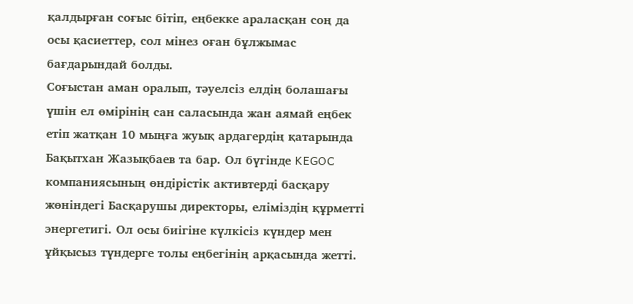қалдырған соғыс бітіп, еңбекке араласқан соң да осы қасиеттер, сол мінез оған бұлжымас бағдарындай болды.
Соғыстан аман оралып, тәуелсіз елдің болашағы үшін ел өмірінің сан саласында жан аямай еңбек етіп жатқан 10 мыңға жуық ардагердің қатарында Бақытхан Жазықбаев та бар. Ол бүгінде KEGOC компаниясының өндірістік активтерді басқару жөніндегі Басқарушы директоры, еліміздің құрметті энергетигі. Ол осы биігіне күлкісіз күндер мен ұйқысыз түндерге толы еңбегінің арқасында жетті.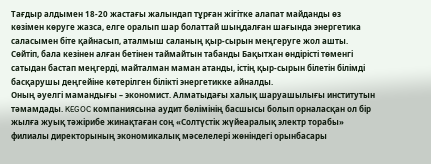Тағдыр алдымен 18-20 жастағы жалындап тұрған жігітке алапат майданды өз көзімен көруге жазса, елге оралып шар болаттай шыңдалған шағында энергетика саласымен біте қайнасып, аталмыш саланың қыр-сырын меңгеруге жол ашты. Сөйтіп, бала кезінен алған бетінен таймайтын табанды Бақытхан өндірісті төменгі сатыдан бастап меңгерді, майталман маман атанды, істің қыр-сырын білетін білімді басқарушы деңгейіне көтерілген білікті энергетикке айналды.
Оның әуелгі мамандығы – экономист. Алматыдағы халық шаруашылығы институтын тәмамдады. KEGOC компаниясына аудит бөлімінің басшысы болып орналасқан ол бір жылға жуық тәжірибе жинақтаған соң «Солтүстік жүйеаралық электр торабы» филиалы директорының экономикалық мәселелері жөніндегі орынбасары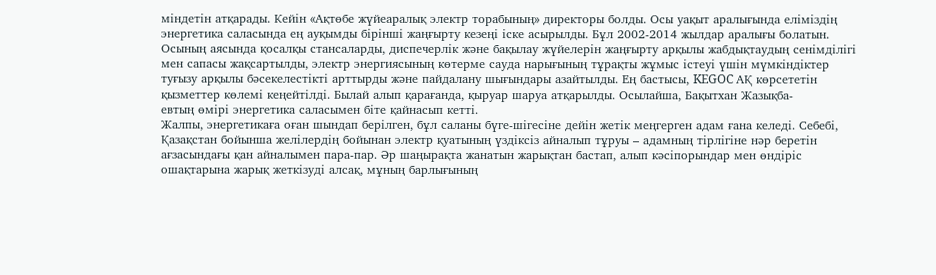міндетін атқарады. Кейін «Ақтөбе жүйеаралық электр торабының» директоры болды. Осы уақыт аралығында еліміздің энергетика саласында ең ауқымды бірінші жаңғырту кезеңі іске асырылды. Бұл 2002-2014 жылдар аралығы болатын. Осының аясында қосалқы стансаларды, диспечерлік және бақылау жүйелерін жаңғырту арқылы жабдықтаудың сенімділігі мен сапасы жақсартылды, электр энергиясының көтерме сауда нарығының тұрақты жұмыс істеуі үшін мүмкіндіктер туғызу арқылы бәсекелестікті арттырды және пайдалану шығындары азайтылды. Ең бастысы, KEGOC АҚ көрсететін қызметтер көлемі кеңейтілді. Былай алып қарағанда, қыруар шаруа атқарылды. Осылайша, Бақытхан Жазықба-
евтың өмірі энергетика саласымен біте қайнасып кетті.
Жалпы, энергетикаға оған шындап берілген, бұл саланы бүге-шігесіне дейін жетік меңгерген адам ғана келеді. Себебі, Қазақстан бойынша желілердің бойынан электр қуатының үздіксіз айналып тұруы – адамның тірлігіне нәр беретін ағзасындағы қан айналымен пара-пар. Әр шаңырақта жанатын жарықтан бастап, алып кәсіпорындар мен өндіріс ошақтарына жарық жеткізуді алсақ, мұның барлығының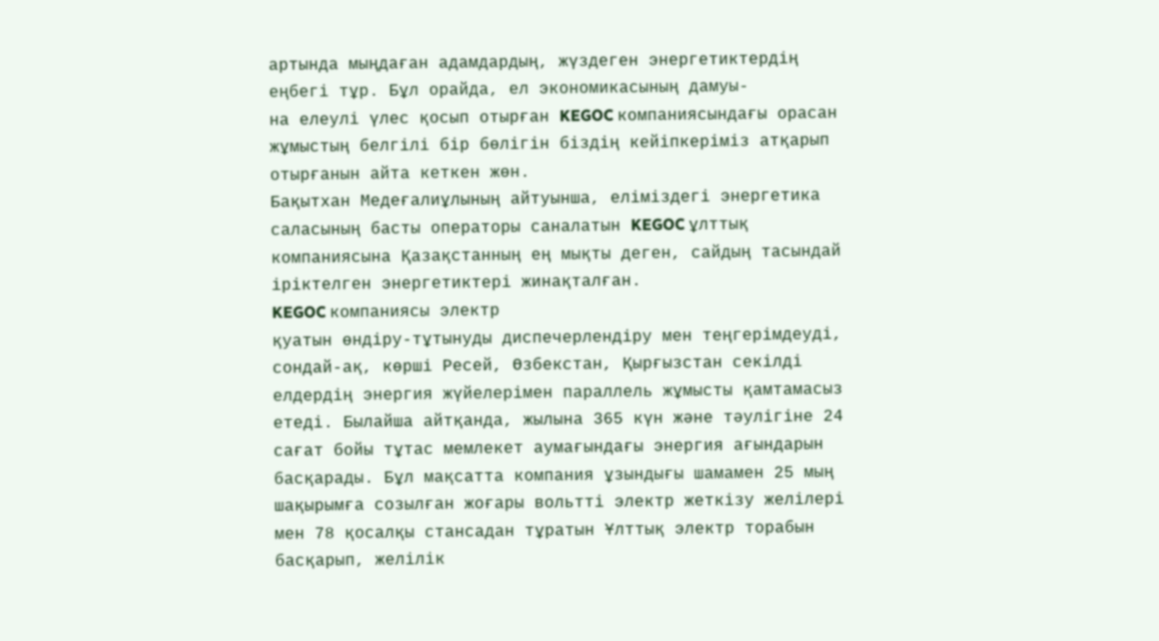артында мыңдаған адамдардың, жүздеген энергетиктердің еңбегі тұр. Бұл орайда, ел экономикасының дамуы-
на елеулі үлес қосып отырған KEGOC компаниясындағы орасан жұмыстың белгілі бір бөлігін біздің кейіпкеріміз атқарып отырғанын айта кеткен жөн.
Бақытхан Медеғалиұлының айтуынша, еліміздегі энергетика саласының басты операторы саналатын KEGOC ұлттық компаниясына Қазақстанның ең мықты деген, сайдың тасындай іріктелген энергетиктері жинақталған.
KEGOC компаниясы электр
қуатын өндіру-тұтынуды диспечерлендіру мен теңгерімдеуді, сондай-ақ, көрші Ресей, Өзбекстан, Қырғызстан секілді елдердің энергия жүйелерімен параллель жұмысты қамтамасыз етеді. Былайша айтқанда, жылына 365 күн және тәулігіне 24 сағат бойы тұтас мемлекет аумағындағы энергия ағындарын басқарады. Бұл мақсатта компания ұзындығы шамамен 25 мың шақырымға созылған жоғары вольтті электр жеткізу желілері мен 78 қосалқы стансадан тұратын Ұлттық электр торабын басқарып, желілік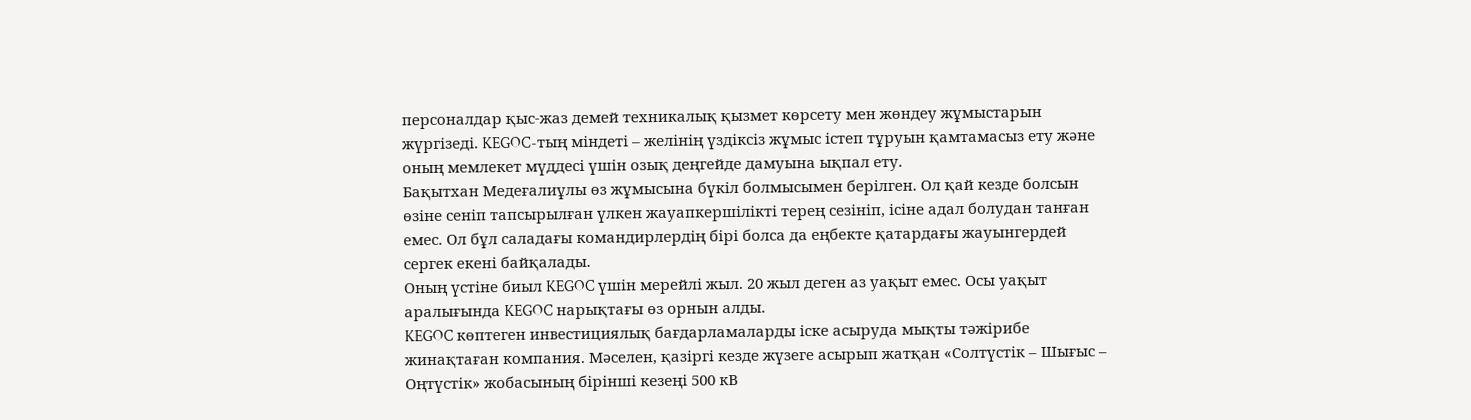персоналдар қыс-жаз демей техникалық қызмет көрсету мен жөндеу жұмыстарын жүргізеді. KEGOC-тың міндеті – желінің үздіксіз жұмыс істеп тұруын қамтамасыз ету және оның мемлекет мүддесі үшін озық деңгейде дамуына ықпал ету.
Бақытхан Медеғалиұлы өз жұмысына бүкіл болмысымен берілген. Ол қай кезде болсын өзіне сеніп тапсырылған үлкен жауапкершілікті терең сезініп, ісіне адал болудан танған емес. Ол бұл саладағы командирлердің бірі болса да еңбекте қатардағы жауынгердей сергек екені байқалады.
Оның үстіне биыл KEGOC үшін мерейлі жыл. 20 жыл деген аз уақыт емес. Осы уақыт аралығында KEGOC нарықтағы өз орнын алды.
KEGOC көптеген инвестициялық бағдарламаларды іске асыруда мықты тәжірибе жинақтаған компания. Мәселен, қазіргі кезде жүзеге асырып жатқан «Солтүстік – Шығыс – Оңтүстік» жобасының бірінші кезеңі 500 кВ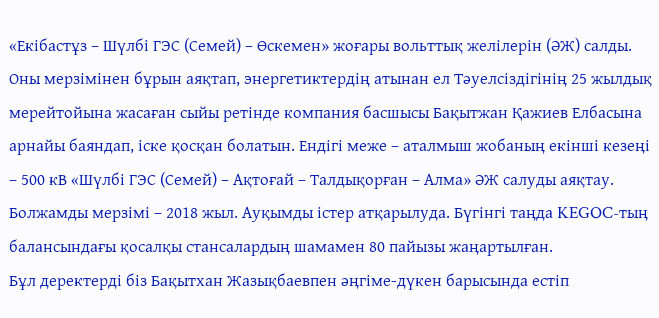«Екібастұз – Шүлбі ГЭС (Семей) – Өскемен» жоғары вольттық желілерін (ӘЖ) салды. Оны мерзімінен бұрын аяқтап, энергетиктердің атынан ел Тәуелсіздігінің 25 жылдық мерейтойына жасаған сыйы ретінде компания басшысы Бақытжан Қажиев Елбасына арнайы баяндап, іске қосқан болатын. Ендігі меже – аталмыш жобаның екінші кезеңі – 500 кВ «Шүлбі ГЭС (Семей) – Ақтоғай – Талдықорған – Алма» ӘЖ салуды аяқтау. Болжамды мерзімі – 2018 жыл. Ауқымды істер атқарылуда. Бүгінгі таңда KEGOC-тың балансындағы қосалқы стансалардың шамамен 80 пайызы жаңартылған.
Бұл деректерді біз Бақытхан Жазықбаевпен әңгіме-дүкен барысында естіп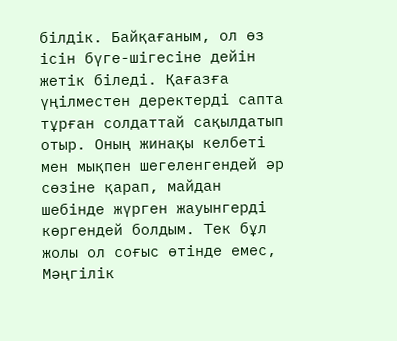білдік. Байқағаным, ол өз ісін бүге-шігесіне дейін жетік біледі. Қағазға үңілместен деректерді сапта тұрған солдаттай сақылдатып отыр. Оның жинақы келбеті мен мықпен шегеленгендей әр сөзіне қарап, майдан шебінде жүрген жауынгерді көргендей болдым. Тек бұл жолы ол соғыс өтінде емес, Мәңгілік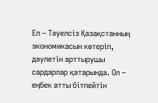Ел – Тәуелсіз Қазақстанның экономикасын көтеріп, дәулетін арттырушы сардарлар қатарында. Ол – еңбек атты бітпейтін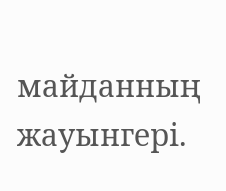майданның жауынгері.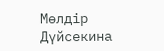Мөлдір Дүйсекина